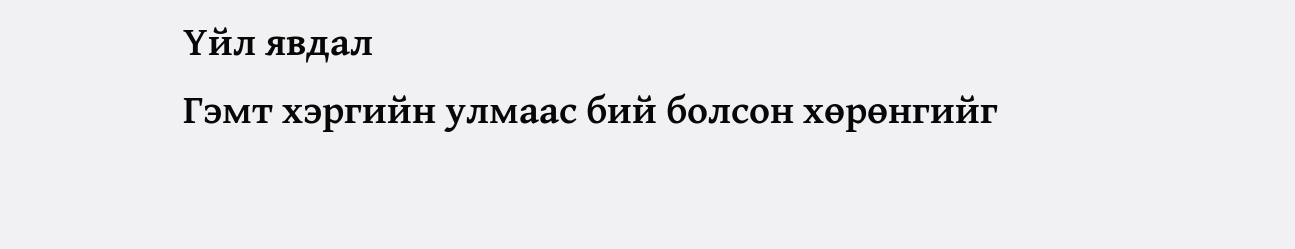Үйл явдал
Гэмт хэргийн улмаас бий болсон хөрөнгийг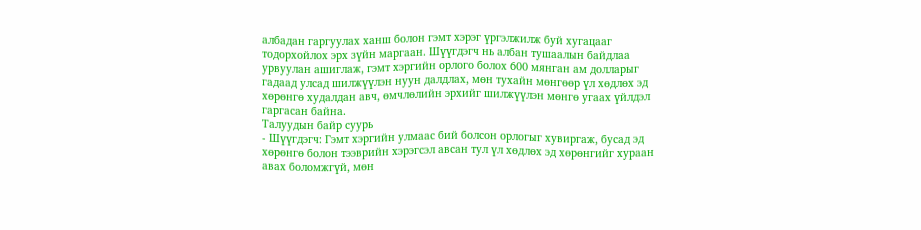албадан гаргуулах ханш болон гэмт хэрэг үргэлжилж буй хугацааг тодорхойлох эрх зүйн маргаан. Шүүгдэгч нь албан тушаалын байдлаа урвуулан ашиглаж, гэмт хэргийн орлого болох 600 мянган ам долларыг гадаад улсад шилжүүлэн нуун далдлах, мөн тухайн мөнгөөр үл хөдлөх эд хөрөнгө худалдан авч, өмчлөлийн эрхийг шилжүүлэн мөнгө угаах үйлдэл гаргасан байна.
Талуудын байр суурь
- Шүүгдэгч: Гэмт хэргийн улмаас бий болсон орлогыг хувиргаж, бусад эд хөрөнгө болон тээврийн хэрэгсэл авсан тул үл хөдлөх эд хөрөнгийг хураан авах боломжгүй, мөн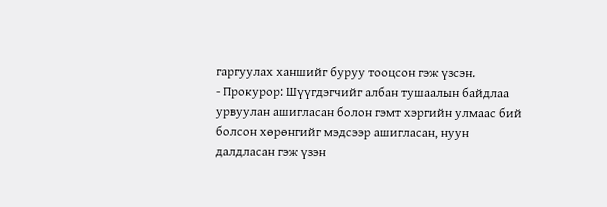гаргуулах ханшийг буруу тооцсон гэж үзсэн.
- Прокурор: Шүүгдэгчийг албан тушаалын байдлаа урвуулан ашигласан болон гэмт хэргийн улмаас бий болсон хөрөнгийг мэдсээр ашигласан, нуун далдласан гэж үзэн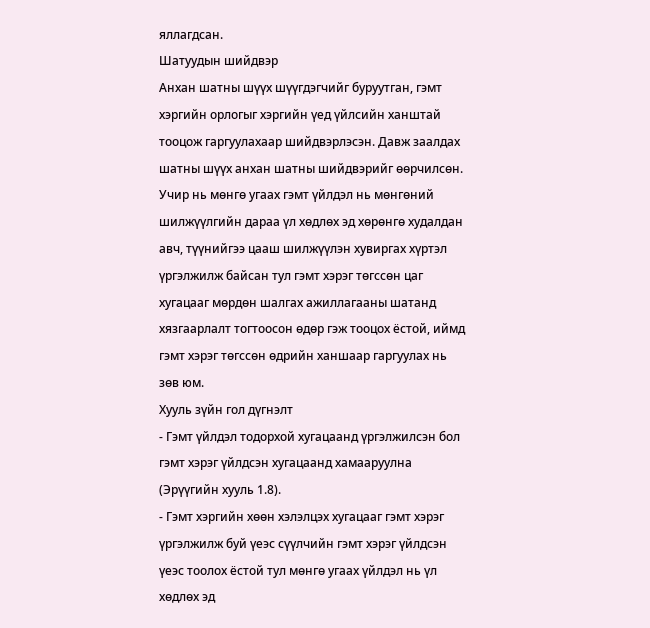яллагдсан.
Шатуудын шийдвэр
Анхан шатны шүүх шүүгдэгчийг буруутган, гэмт хэргийн орлогыг хэргийн үед үйлсийн ханштай тооцож гаргуулахаар шийдвэрлэсэн. Давж заалдах шатны шүүх анхан шатны шийдвэрийг өөрчилсөн. Учир нь мөнгө угаах гэмт үйлдэл нь мөнгөний шилжүүлгийн дараа үл хөдлөх эд хөрөнгө худалдан авч, түүнийгээ цааш шилжүүлэн хувиргах хүртэл үргэлжилж байсан тул гэмт хэрэг төгссөн цаг хугацааг мөрдөн шалгах ажиллагааны шатанд хязгаарлалт тогтоосон өдөр гэж тооцох ёстой, иймд гэмт хэрэг төгссөн өдрийн ханшаар гаргуулах нь зөв юм.
Хууль зүйн гол дүгнэлт
- Гэмт үйлдэл тодорхой хугацаанд үргэлжилсэн бол гэмт хэрэг үйлдсэн хугацаанд хамааруулна (Эрүүгийн хууль 1.8).
- Гэмт хэргийн хөөн хэлэлцэх хугацааг гэмт хэрэг үргэлжилж буй үеэс сүүлчийн гэмт хэрэг үйлдсэн үеэс тоолох ёстой тул мөнгө угаах үйлдэл нь үл хөдлөх эд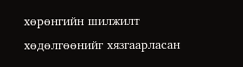хөрөнгийн шилжилт хөдөлгөөнийг хязгаарласан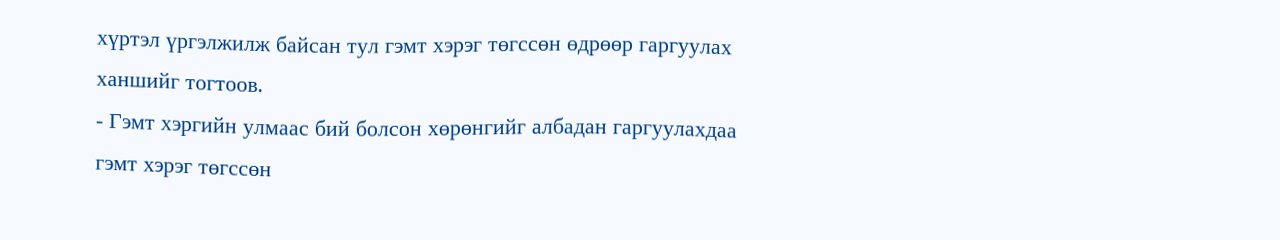хүртэл үргэлжилж байсан тул гэмт хэрэг төгссөн өдрөөр гаргуулах ханшийг тогтоов.
- Гэмт хэргийн улмаас бий болсон хөрөнгийг албадан гаргуулахдаа гэмт хэрэг төгссөн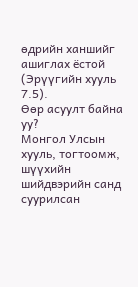өдрийн ханшийг ашиглах ёстой (Эрүүгийн хууль 7.5).
Өөр асуулт байна уу?
Монгол Улсын хууль, тогтоомж, шүүхийн шийдвэрийн санд суурилсан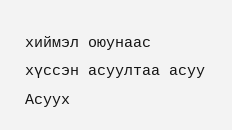хиймэл оюунаас хүссэн асуултаа асуу
Асуух